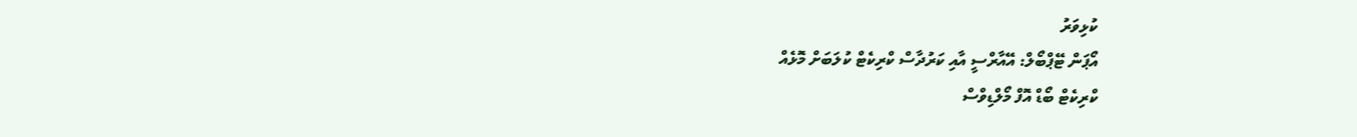ކުޅިވަރު
އޯޕަން ޓޭޕްބޯލް: އޭއާރްސީ އާއި ކަރުދާސް ކްރިކެޓް ކުލަބަށް މޮޅެއް
ކްރިކެޓް ބޯޑް އޮފް މޯލްޑިވްސް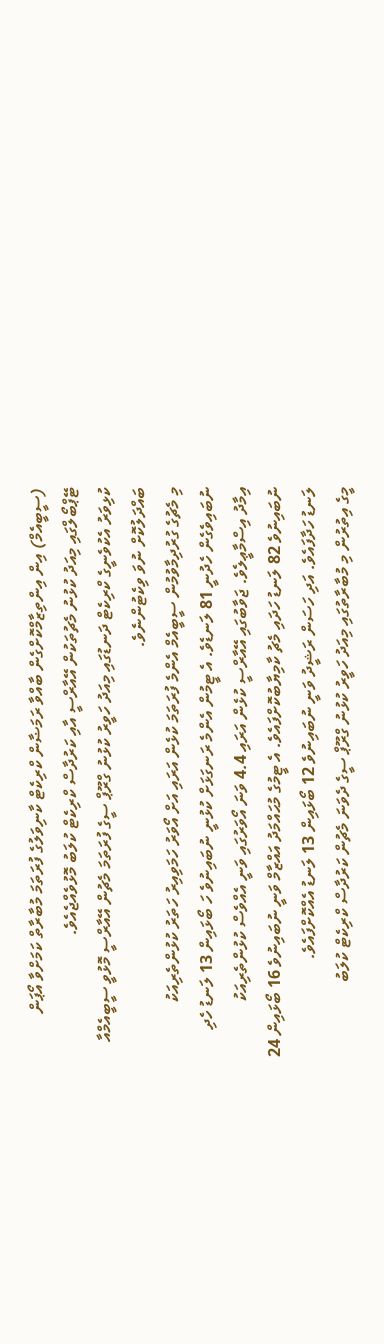(ސީބީއެމް) އިން އިންތިޒާމްކޮށްގެން ބާއްވާ ރަމަޟާން ކްރިކެޓް ކާނިވަލުގެ ފުރަތަމަ މުބާރާތް ކަމަށްވާ އޯޕަން ޓޭޕްބޯލްގައި މިއަދު ކުޅުނު މެޗުތަކުން އޭއާރްސީ އާއި ކަރުދާސް ކްރިކެޓް ކުލަބު މޮޅުވެއްޖެއެވެ.
ކުޅިވަރު އެކުވެނީގެ ކްރިކެޓް ދަނޑުގައި މިއަދު ހަވީރު ކުޅުނު ގްރޫޕް ސީގެ ފުރަތަމަ މެޗުން އޭއާރްސީ މޮޅުވީ ސީބީއެމްއާ ބައްދަލުކޮށް ނުވަ ވިކެޓުންނެވެ.
މި މެޗުގެ ގުރުދިމާވުމުން ސީބީއެމް އެންމެ ފުރަތަމަ ކުޅެން އަރައި އަށް އޯވަރު ހަމަވިއިރު ހަތަރު ކުޅުންތެރިއަކު ނުބައިވެގެން ހެދުނީ 81 ލަނޑެވެ. އެ ޓީމުން އެންމެ ރަނގަޅަށް ކުޅުނީ ނުބައިނުވެ ހަ ބޯޅައިން 13 ލަނޑު ހެދި އިމާދު އިސްމާޢީލެވެ. ޖަވާބުގައި އޭއާރްސީ ކުޅެން އަރައި 4.4 ވަނަ އޯވަރުގައި ވަނީ އެއްވެސް ކުޅުންތެރިއަކު ނުބައިނުވެ 82 ލަނޑު ހަދައި މެޗު ކާމިޔާބުކޮށްފައެވެ. އެ ޓީމުގެ މުޙައްމަދު އައްޒާމް ވަނީ ނުބައިނުވެ 16 ބޯޅައިން 24 ލަނޑު ހަދާފައެވެ. އަދި ހަސަން ރަޝީދު ވަނީ ނުބައިނުވެ 12 ބޯޅައިން 13 ލަނޑު އެއްކޮށްފައެވެ.
މީގެ އިތުރުން މި މުބާރާތުގައި މިއަދު ހަވީރު ކުޅުނު ގްރޫޕް ސީގެ ދެވަނަ މެޗުން ކަރުދާސް ކްރިކެޓް ކުލަބު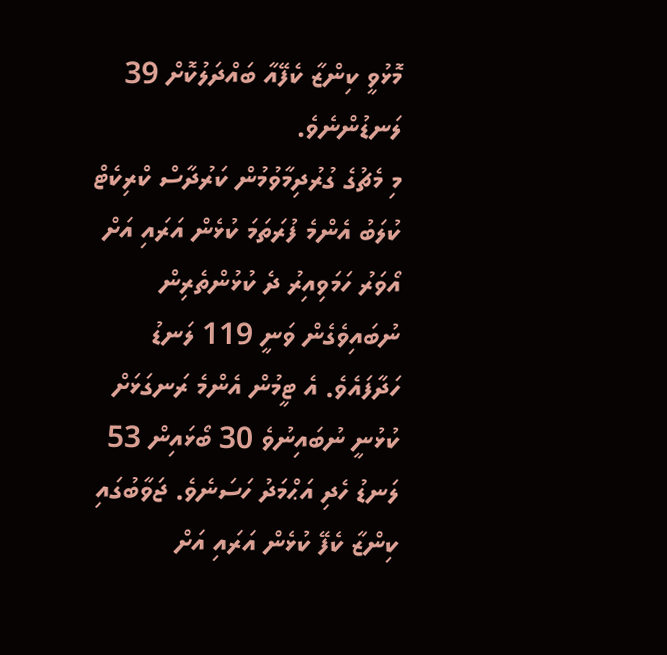މޮޅުވީ ކިންޒާ ކެފޭއާ ބައްދަލުކޮށް 39 ލަނޑުންނެވެ.
މި މެޗުގެ ގުރުދިމާވުމުން ކަރުދާސް ކްރިކެޓް ކުލަބު އެންމެ ފުރަތަމަ ކުޅެން އަރައި އަށް އޯވަރު ހަމަވިއިރު ދެ ކުޅުންތެރިން ނުބައިވެގެން ވަނީ 119 ލަނޑު ހަދާފައެވެ. އެ ޓީމުން އެންމެ ރަނގަޅަށް ކުޅުނީ ނުބައިނުވެ 30 ބޯޅައިން 53 ލަނޑު ހެދި އަޙްމަދު ހަސަނެވެ. ޖަވާބުގައި ކިންޒާ ކެފޭ ކުޅެން އަރައި އަށް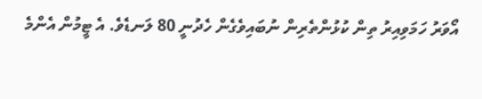އޯވަރު ހަމަވިއިރު ތިން ކުޅުންތެރިން ނުބައިވެގެން ހެދުނީ 80 ލަނޑެވެ. އެ ޓީމުން އެންމެ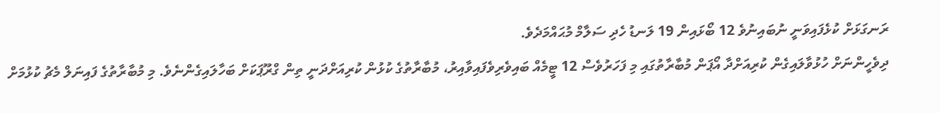ރަނގަޅަށް ކުޅެފައިވަނީ ނުބައިނުވެ 12 ބޯޅައިން 19 ލަނޑު ހެދި ސަލާމް މުޙައްމަދެވެ.
ދިވެހީންނަށް ހުޅުވާލައިގެން ކުރިއަށްދާ އޯޕަން މުބާރާތުގައި މި ފަހަރުވެސް 12 ޓީމެއް ބައިވެރިވެފައިވާއިރު، މުބާރާތުގެ ކުޅުން ކުރިއަށްދަނީ ތިން ގްރޫޕަކަށް ބަހާލައިގެންނެވެ. މި މުބާރާތުގެ ފައިނަލް މެޗު ކުޅުމަށް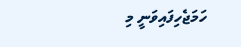ހަމަޖެހިފައިވަނީ މި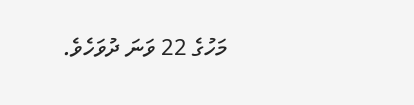މަހުގެ 22 ވަނަ ދުވަހެވެ.